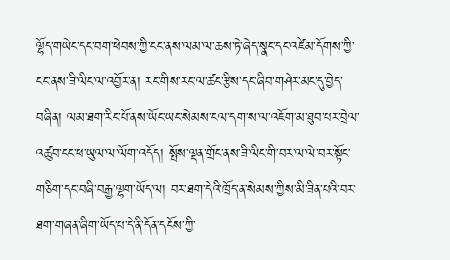ལྷོད་གཡེང་དང་བག་ཕེབས་ཀྱི་ངང་ནས་ལམ་ལ་ཆས་ཏེ་ཞེད་སྣང་དང་འཛེམ་དོགས་ཀྱི་ངང་ནས་ཟི་ལིང་ལ་འབྱོར་ན། རང་གིས་རང་ལ་ཚང་རྩིས་དང་ཞིབ་གཤེར་མང་དུ་བྱེད་བཞིན། ལམ་ཐག་རིང་པོ་ནས་ཡོང་ཡང་སེམས་ངལ་དག་ས་ལ་འཇོག་མ་ཐུབ་པར་བྲེལ་འཚུབ་ངང་ཕ་ཡུལ་ལ་ལོག་འདོད། སྤོས་ལྡན་གྲོང་ནས་ཟི་ལིང་གི་བར་ལ་ལེ་བར་སྟོང་གཅིག་དང་བཞི་བརྒྱ་ལྷག་ཡོད་ལ། བར་ཐག་དེའི་ཁྲོད་ན་སེམས་ཀྱིས་མི་ཟིན་པའི་བར་ཐག་གཞན་ཞིག་ཡོད་པ་དེ་ནི་དོན་དངོས་ཀྱི་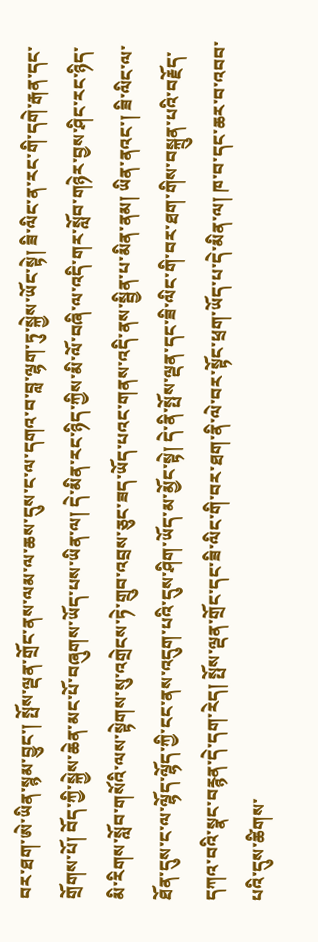བར་ཐག་ཨེ་ཡིན་སྙམ་བྱུང་། སྤོས་ལྡན་གྲོང་ནས་ལམ་ལ་ཆས་དུས་ང་ལ་དགའ་བ་བླ་ལྷག་ཏུ་སྐྱེས་ཡོང་སྟེ། ཟི་ལིང་ན་རང་གི་དགེ་རྒན་དང་གྲོགས་པོ། བོད་ཀྱི་སྐྱེས་ཆེན་མང་པོ་བཞུགས་ཡོད་པས་ཡིན་ལ། དེ་མིན་རང་ཉིད་ཀྱིས་མི་ལོ་བཞི་ལ་འདི་གར་སློབ་གཉེར་བྱས་ཤིང་རང་ཉིད་མི་རིགས་སློབ་གསོའི་ལས་སྟེགས་སུ་འགྲེངས་ཏེ་གྲུབ་འབྲས་ཅུང་ཟད་ཡོད་པའང་གནས་འདི་ནས་སྦྱིན་པ་མིན་ནམ། ཡིན་ནའང་། ཟི་ལིང་ལ་ཐོན་དུས་ང་ལ་ལྷོད་ལྷོད་ཀྱི་ངང་ནས་འདུག་པའི་དུས་ཤིག་ཡོད་མ་མྱོང་སྟེ། དེ་ནི་སྤོས་ལྡན་དང་ཟི་ལིང་གི་བར་ཐག་གིས་བསྐྲུན་པའི་བརྗོད་དཀའ་བའི་སྣང་བརྙན་དེ་དག་རེད། སྤོས་ལྡན་གྲོང་དང་ཟི་ལིང་གི་བར་ཐག་ནི་ལེ་བར་སྟོང་ཕྲག་ཡོད་པ་དེ་མིན་ལ། ཁ་བ་དང་ཆར་བ་འབབ་པའི་དུས་ཚིགས་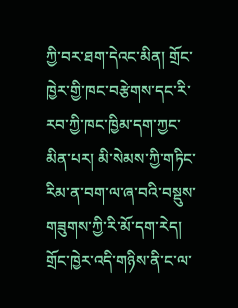ཀྱི་བར་ཐག་དེའང་མིན། གྲོང་ཁྱེར་གྱི་ཁང་བརྩེགས་དང་རི་རབ་ཀྱི་ཁང་ཁྱིམ་དག་ཀྱང་མིན་པར། མི་སེམས་ཀྱི་གཏིང་རིམ་ན་བག་ལ་ཞ་བའི་བསྡུས་གཟུགས་ཀྱི་རི་མོ་དག་རེད། གྲོང་ཁྱེར་འདི་གཉིས་ནི་ང་ལ་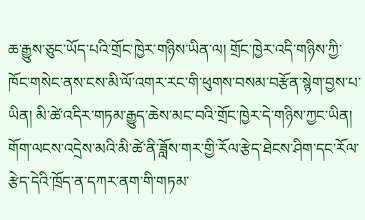ཆ་རྒྱུས་ཅུང་ཡོད་པའི་གྲོང་ཁྱེར་གཉིས་ཡིན་ལ། གྲོང་ཁྱེར་འདི་གཉིས་ཀྱི་ཁོང་གསེང་ནས་ངས་མི་ལོ་འགར་རང་གི་ཕུགས་བསམ་བརྩོན་སྙེག་བྱས་པ་ཡིན། མི་ཚེ་འདིར་གཏམ་རྒྱུད་ཆེས་མང་བའི་གྲོང་ཁྱེར་དེ་གཉིས་ཀྱང་ཡིན། གོག་ལངས་འདྲེས་མའི་མི་ཚེ་ནི་ཟློས་གར་གྱི་རོལ་རྩེད་ཐེངས་ཤིག་དང་རོལ་རྩེད་དེའི་ཁྲོད་ན་དཀར་ནག་གི་གཏམ་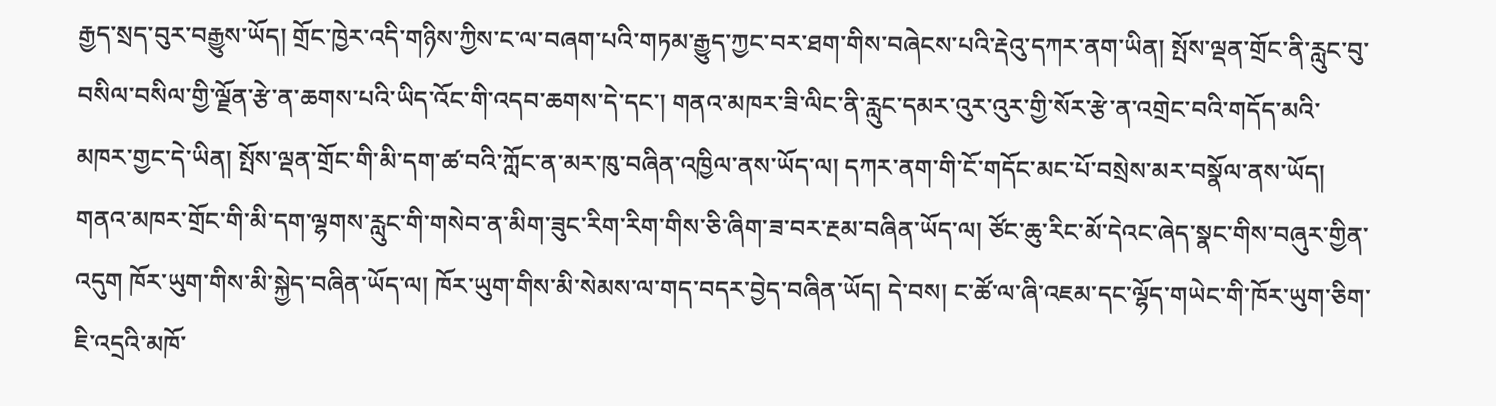རྒྱད་སྲད་བུར་བརྒྱུས་ཡོད། གྲོང་ཁྱེར་འདི་གཉིས་ཀྱིས་ང་ལ་བཞག་པའི་གཏམ་རྒྱུད་ཀྱང་བར་ཐག་གིས་བཞེངས་པའི་རྡེའུ་དཀར་ནག་ཡིན། སྤོས་ལྡན་གྲོང་ནི་རླུང་བུ་བསིལ་བསིལ་གྱི་ལྗོན་རྩེ་ན་ཆགས་པའི་ཡིད་འོང་གི་འདབ་ཆགས་དེ་དང་། གནའ་མཁར་ཟི་ལིང་ནི་རླུང་དམར་འུར་འུར་གྱི་སོར་རྩེ་ན་འགྲེང་བའི་གདོད་མའི་མཁར་གྱང་དེ་ཡིན། སྤོས་ལྡན་གྲོང་གི་མི་དག་ཚ་བའི་ཀློང་ན་མར་ཁུ་བཞིན་འཁྱིལ་ནས་ཡོད་ལ། དཀར་ནག་གི་ངོ་གདོང་མང་པོ་བསྲེས་མར་བསྣོལ་ནས་ཡོད། གནའ་མཁར་གྲོང་གི་མི་དག་ལྷགས་རླུང་གི་གསེབ་ན་མིག་ཟུང་རིག་རིག་གིས་ཅི་ཞིག་ཟ་བར་རྔམ་བཞིན་ཡོད་ལ། ཙོང་ཆུ་རིང་མོ་དེའང་ཞེད་སྣང་གིས་བཞུར་གྱིན་འདུག ཁོར་ཡུག་གིས་མི་སྐྱེད་བཞིན་ཡོད་ལ། ཁོར་ཡུག་གིས་མི་སེམས་ལ་གད་བདར་བྱེད་བཞིན་ཡོད། དེ་བས། ང་ཚོ་ལ་ཞི་འཇམ་དང་ལྷོད་གཡེང་གི་ཁོར་ཡུག་ཅིག་ཇི་འདྲའི་མཁོ་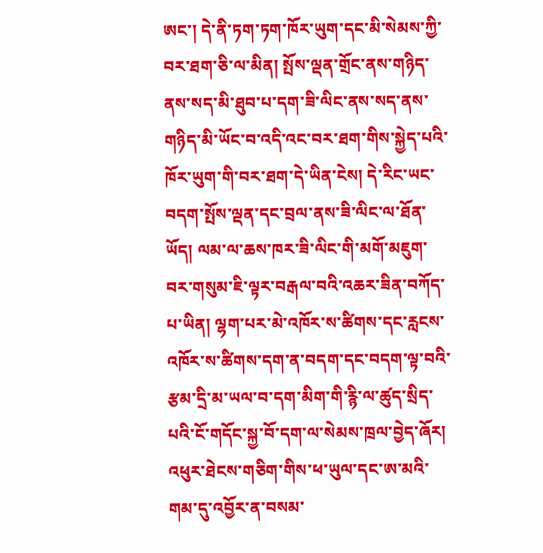ཨང་། དེ་ནི་ཏག་ཏག་ཁོར་ཡུག་དང་མི་སེམས་ཀྱི་བར་ཐག་ཅི་ལ་མིན། སྤོས་ལྡན་གྲོང་ནས་གཉིད་ནས་སད་མི་ཐུབ་པ་དག་ཟི་ལིང་ནས་སད་ནས་གཉིད་མི་ཡོང་བ་འདི་འང་བར་ཐག་གིས་སྐྱེད་པའི་ཁོར་ཡུག་གི་བར་ཐག་དེ་ཡིན་ངེས། དེ་རིང་ཡང་བདག་སྤོས་ལྡན་དང་བྲལ་ནས་ཟི་ལིང་ལ་ཐོན་ཡོད། ལམ་ལ་ཆས་ཁར་ཟི་ལིང་གི་མགོ་མཇུག་བར་གསུམ་ཇི་ལྟར་བརྒལ་བའི་འཆར་ཟིན་བཀོད་པ་ཡིན། ལྷག་པར་མེ་འཁོར་ས་ཚིགས་དང་རླངས་འཁོར་ས་ཚིགས་དག་ན་བདག་དང་བདག་ལྟ་བའི་རྩམ་དྲི་མ་ཡལ་བ་དག་མིག་གི་རྙི་ལ་ཚུད་སྲིད་པའི་ངོ་གདོང་སྐྱ་བོ་དག་ལ་སེམས་ཁྲལ་བྱེད་ཞོར། འཕུར་ཐེངས་གཅིག་གིས་ཕ་ཡུལ་དང་ཨ་མའི་གམ་དུ་འབྱོར་ན་བསམ་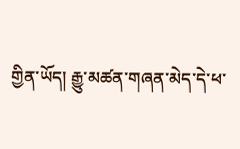གྱིན་ཡོད། རྒྱུ་མཚན་གཞན་མེད་དེ་ཕ་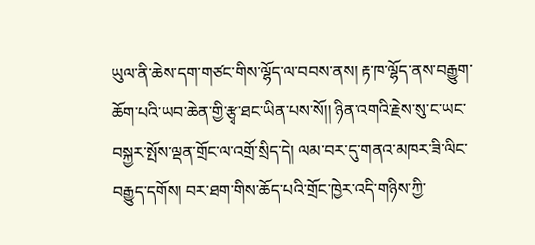ཡུལ་ནི་ཆེས་དག་གཙང་གིས་ལྷོད་ལ་བབས་ནས། རྟ་ཁ་ལྷོད་ནས་བརྒྱུག་ཆོག་པའི་ཡབ་ཆེན་གྱི་རྩྭ་ཐང་ཡིན་པས་སོ།། ཉིན་འགའི་རྗེས་སུ་ང་ཡང་བསྐྱར་སྤོས་ལྡན་གྲོང་ལ་འགྲོ་སྲིད་དེ། ལམ་བར་དུ་གནའ་མཁར་ཟི་ལིང་བརྒྱུད་དགོས། བར་ཐག་གིས་ཆོད་པའི་གྲོང་ཁྱེར་འདི་གཉིས་ཀྱི་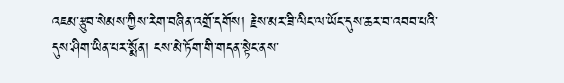འཇམ་རྩུབ་སེམས་ཀྱིས་རེག་བཞིན་འགྲོ་དགོས། རྗེས་མར་ཟི་ལིང་ལ་ཡོང་དུས་ཆར་བ་འབབ་པའི་དུས་ཤིག་ཡིན་པར་སྨོན། ངས་མེ་ཏོག་གི་གདན་སྟེང་ནས་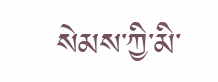སེམས་ཀྱི་མི་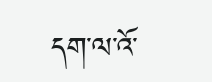དག་ལ་འོ་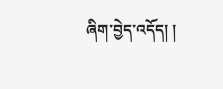ཞིག་བྱེད་འདོད། །